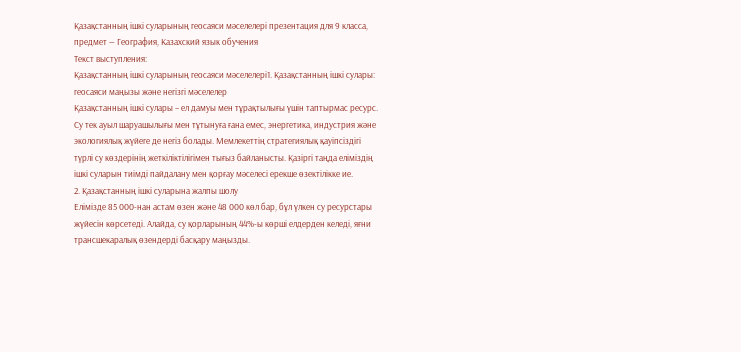Қазақстанның ішкі суларының геосаяси мәселелері презентация для 9 класса, предмет — География, Казахский язык обучения
Текст выступления:
Қазақстанның ішкі суларының геосаяси мәселелері1. Қазақстанның ішкі сулары: геосаяси маңызы және негізгі мәселелер
Қазақстанның ішкі сулары – ел дамуы мен тұрақтылығы үшін таптырмас ресурс. Су тек ауыл шаруашылығы мен тұтынуға ғана емес, энергетика, индустрия және экологиялық жүйеге де негіз болады. Мемлекеттің стратегиялық қауіпсіздігі түрлі су көздерінің жеткіліктілігімен тығыз байланысты. Қазіргі таңда еліміздің ішкі суларын тиімді пайдалану мен қорғау мәселесі ерекше өзектілікке ие.
2. Қазақстанның ішкі суларына жалпы шолу
Елімізде 85 000-нан астам өзен және 48 000 көл бар, бұл үлкен су ресурстары жүйесін көрсетеді. Алайда, су қорларының 44%-ы көрші елдерден келеді, яғни трансшекаралық өзендерді басқару маңызды.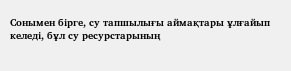Сонымен бірге, су тапшылығы аймақтары ұлғайып келеді, бұл су ресурстарының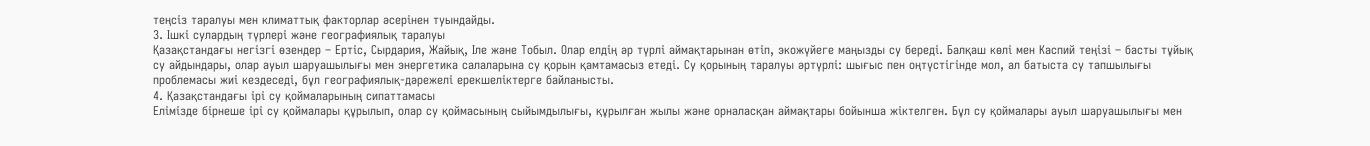теңсіз таралуы мен климаттық факторлар әсерінен туындайды.
3. Ішкі сулардың түрлері және географиялық таралуы
Қазақстандағы негізгі өзендер – Ертіс, Сырдария, Жайық, Іле және Тобыл. Олар елдің әр түрлі аймақтарынан өтіп, экожүйеге маңызды су береді. Балқаш көлі мен Каспий теңізі – басты тұйық су айдындары, олар ауыл шаруашылығы мен энергетика салаларына су қорын қамтамасыз етеді. Су қорының таралуы әртүрлі: шығыс пен оңтүстігінде мол, ал батыста су тапшылығы проблемасы жиі кездеседі, бұл географиялық-дәрежелі ерекшеліктерге байланысты.
4. Қазақстандағы ірі су қоймаларының сипаттамасы
Елімізде бірнеше ірі су қоймалары құрылып, олар су қоймасының сыйымдылығы, құрылған жылы және орналасқан аймақтары бойынша жіктелген. Бұл су қоймалары ауыл шаруашылығы мен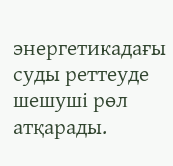энергетикадағы суды реттеуде шешуші рөл атқарады.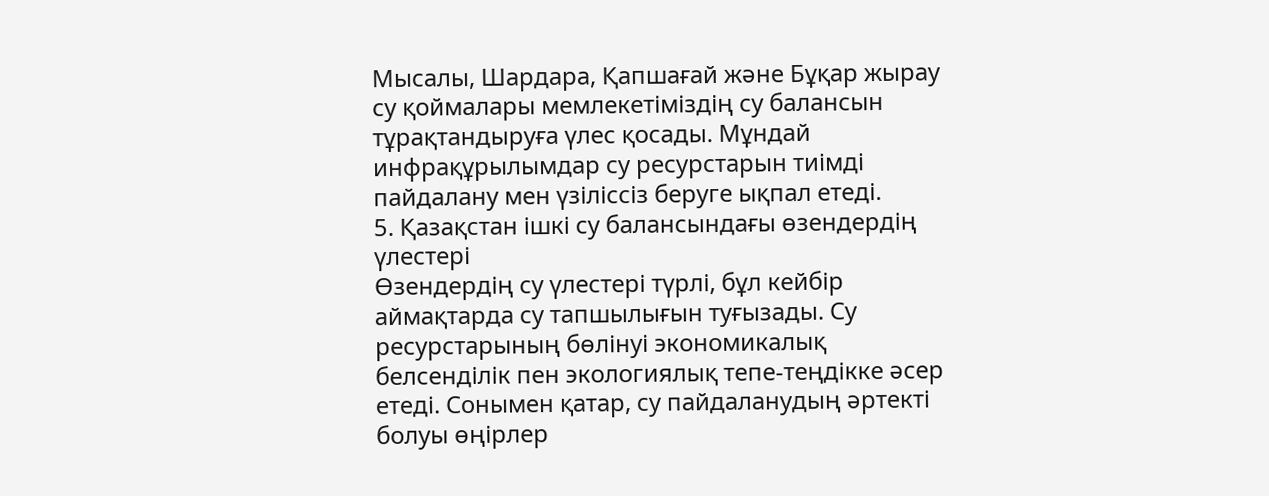Мысалы, Шардара, Қапшағай және Бұқар жырау су қоймалары мемлекетіміздің су балансын тұрақтандыруға үлес қосады. Мұндай инфрақұрылымдар су ресурстарын тиімді пайдалану мен үзіліссіз беруге ықпал етеді.
5. Қазақстан ішкі су балансындағы өзендердің үлестері
Өзендердің су үлестері түрлі, бұл кейбір аймақтарда су тапшылығын туғызады. Су ресурстарының бөлінуі экономикалық белсенділік пен экологиялық тепе-теңдікке әсер етеді. Сонымен қатар, су пайдаланудың әртекті болуы өңірлер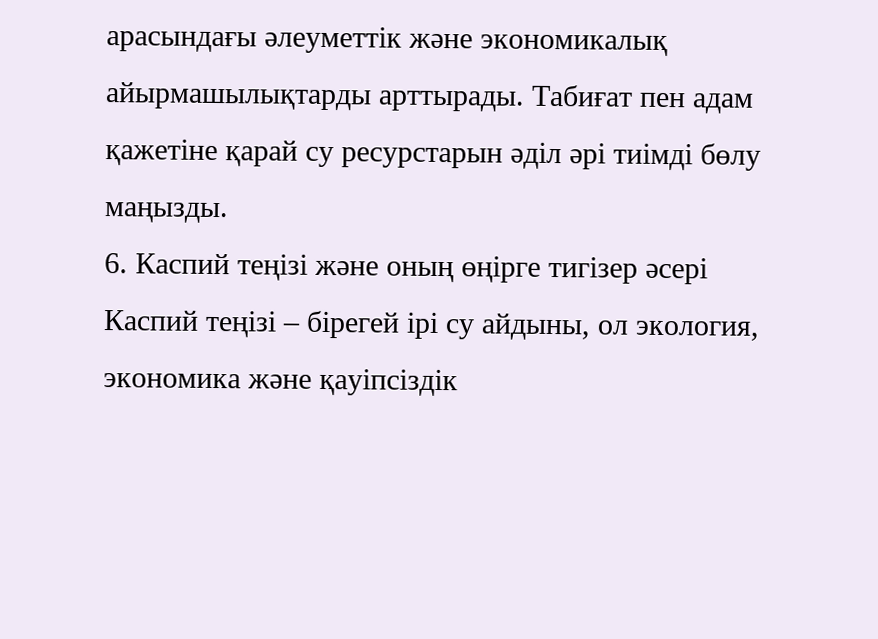арасындағы әлеуметтік және экономикалық айырмашылықтарды арттырады. Табиғат пен адам қажетіне қарай су ресурстарын әділ әрі тиімді бөлу маңызды.
6. Каспий теңізі және оның өңірге тигізер әсері
Каспий теңізі – бірегей ірі су айдыны, ол экология, экономика және қауіпсіздік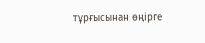тұрғысынан өңірге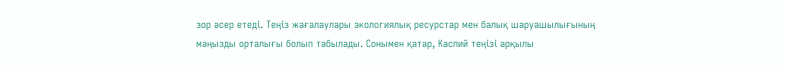зор әсер етеді. Теңіз жағалаулары экологиялық ресурстар мен балық шаруашылығының маңызды орталығы болып табылады. Сонымен қатар, Каспий теңізі арқылы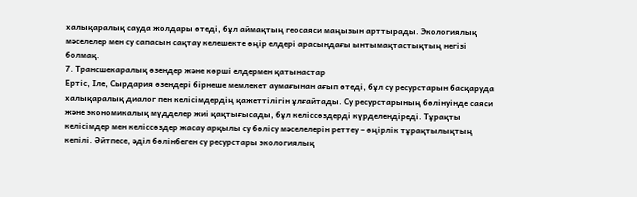халықаралық сауда жолдары өтеді, бұл аймақтың геосаяси маңызын арттырады. Экологиялық мәселелер мен су сапасын сақтау келешекте өңір елдері арасындағы ынтымақтастықтың негізі болмақ.
7. Трансшекаралық өзендер және көрші елдермен қатынастар
Ертіс, Іле, Сырдария өзендері бірнеше мемлекет аумағынан ағып өтеді, бұл су ресурстарын басқаруда халықаралық диалог пен келісімдердің қажеттілігін ұлғайтады. Су ресурстарының бөлінуінде саяси және экономикалық мүдделер жиі қақтығысады, бұл келіссөздерді күрделендіреді. Тұрақты келісімдер мен келіссөздер жасау арқылы су бөлісу мәселелерін реттеу – өңірлік тұрақтылықтың кепілі. Әйтпесе, әділ бөлінбеген су ресурстары экологиялық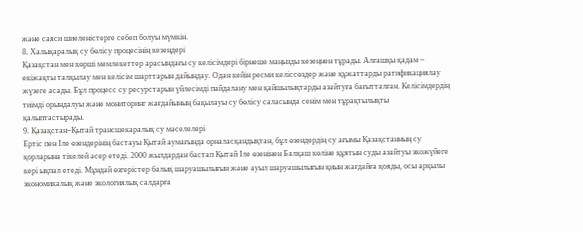және саяси шиеленістерге себеп болуы мүмкін.
8. Халықаралық су бөлісу процесінің кезеңдері
Қазақстан мен көрші мемлекеттер арасындағы су келісімдері бірнеше маңызды кезеңнен тұрады. Алғашқы қадам – екіжақты талқылау мен келісім шарттарын дайындау. Одан кейін ресми келіссөздер және құжаттарды ратификациялау жүзеге асады. Бұл процесс су ресурстарын үйлесімді пайдалану мен қайшылықтарды азайтуға бағытталған. Келісімдердің тиімді орындалуы және мониторинг жағдайының бақылауы су бөлісу саласында сенім мен тұрақтылықты қалыптастырады.
9. Қазақстан–Қытай трансшекаралық су мәселелері
Ертіс пен Іле өзендерінің бастауы Қытай аумағында орналасқандықтан, бұл өзендердің су ағымы Қазақстанның су қорларына тікелей әсер етеді. 2000 жылдардан бастап Қытай Іле өзенінен Балқаш көліне құятын суды азайтуы экожүйеге кері ықпал етеді. Мұндай өзгерістер балық шаруашылығын және ауыл шаруашылығын қиын жағдайға қояды, осы арқылы экономикалық және экологиялық салдарға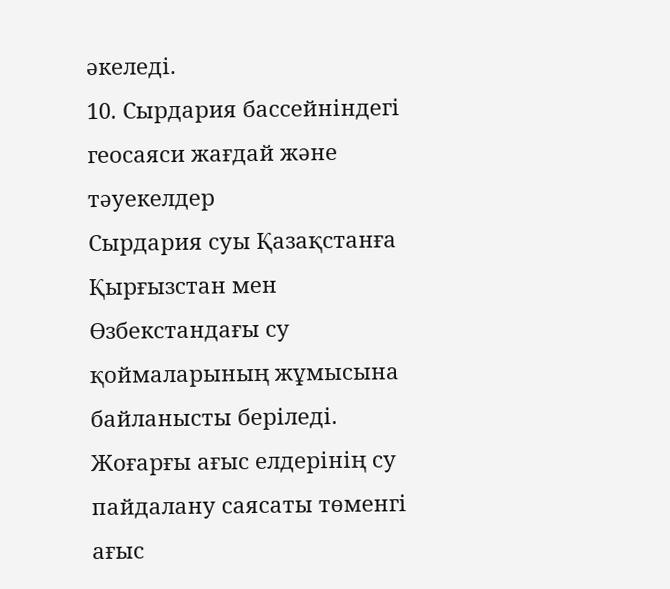әкеледі.
10. Сырдария бассейніндегі геосаяси жағдай және тәуекелдер
Сырдария суы Қазақстанға Қырғызстан мен Өзбекстандағы су қоймаларының жұмысына байланысты беріледі. Жоғарғы ағыс елдерінің су пайдалану саясаты төменгі ағыс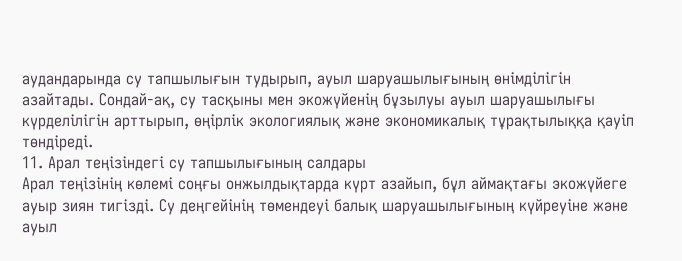аудандарында су тапшылығын тудырып, ауыл шаруашылығының өнімділігін азайтады. Сондай-ақ, су тасқыны мен экожүйенің бұзылуы ауыл шаруашылығы күрделілігін арттырып, өңірлік экологиялық және экономикалық тұрақтылыққа қауіп төндіреді.
11. Арал теңізіндегі су тапшылығының салдары
Арал теңізінің көлемі соңғы онжылдықтарда күрт азайып, бұл аймақтағы экожүйеге ауыр зиян тигізді. Су деңгейінің төмендеуі балық шаруашылығының күйреуіне және ауыл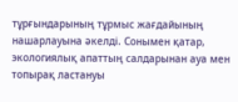тұрғындарының тұрмыс жағдайының нашарлауына әкелді. Сонымен қатар, экологиялық апаттың салдарынан ауа мен топырақ ластануы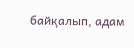байқалып, адам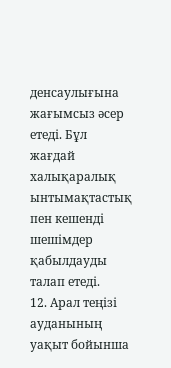денсаулығына жағымсыз әсер етеді. Бұл жағдай халықаралық ынтымақтастық пен кешенді шешімдер қабылдауды талап етеді.
12. Арал теңізі ауданының уақыт бойынша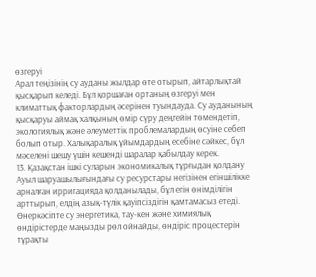өзгеруі
Арал теңізінің су ауданы жылдар өте отырып, айтарлықтай қысқарып келеді. Бұл қоршаған ортаның өзгеруі мен климаттық факторлардың әсерінен туындауда. Су ауданының қысқаруы аймақ халқының өмір сүру деңгейін төмендетіп, экологиялық және әлеуметтік проблемалардың өсуіне себеп болып отыр. Халықаралық ұйымдардың есебіне сәйкес, бұл мәселені шешу үшін кешенді шаралар қабылдау керек.
13. Қазақстан ішкі суларын экономикалық тұрғыдан қолдану
Ауыл шаруашылығындағы су ресурстары негізінен егіншілікке арналған ирригацияда қолданылады, бұл егін өнімділігін арттырып, елдің азық-түлік қауіпсіздігін қамтамасыз етеді. Өнеркәсіпте су энергетика, тау-кен және химиялық өндірістерде маңызды рөл ойнайды, өндіріс процестерін тұрақты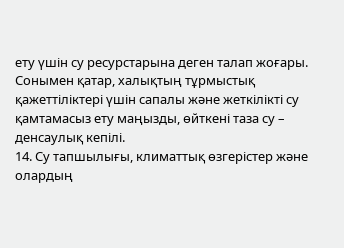ету үшін су ресурстарына деген талап жоғары. Сонымен қатар, халықтың тұрмыстық қажеттіліктері үшін сапалы және жеткілікті су қамтамасыз ету маңызды, өйткені таза су – денсаулық кепілі.
14. Су тапшылығы, климаттық өзгерістер және олардың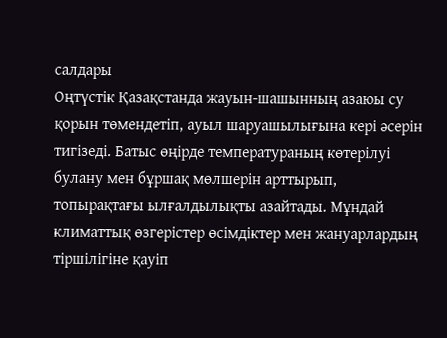салдары
Оңтүстік Қазақстанда жауын-шашынның азаюы су қорын төмендетіп, ауыл шаруашылығына кері әсерін тигізеді. Батыс өңірде температураның көтерілуі булану мен бұршақ мөлшерін арттырып, топырақтағы ылғалдылықты азайтады. Мұндай климаттық өзгерістер өсімдіктер мен жануарлардың тіршілігіне қауіп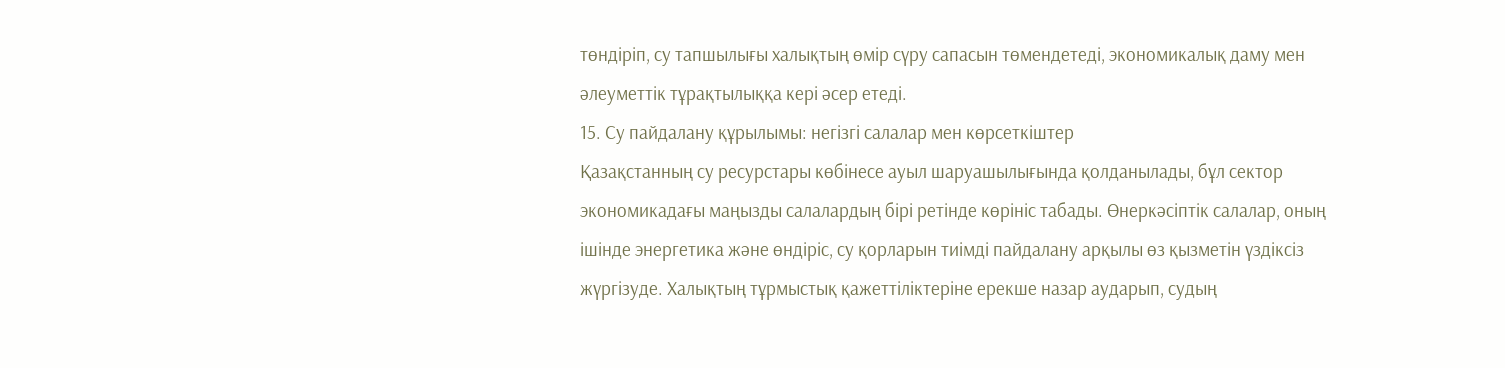төндіріп, су тапшылығы халықтың өмір сүру сапасын төмендетеді, экономикалық даму мен әлеуметтік тұрақтылыққа кері әсер етеді.
15. Су пайдалану құрылымы: негізгі салалар мен көрсеткіштер
Қазақстанның су ресурстары көбінесе ауыл шаруашылығында қолданылады, бұл сектор экономикадағы маңызды салалардың бірі ретінде көрініс табады. Өнеркәсіптік салалар, оның ішінде энергетика және өндіріс, су қорларын тиімді пайдалану арқылы өз қызметін үздіксіз жүргізуде. Халықтың тұрмыстық қажеттіліктеріне ерекше назар аударып, судың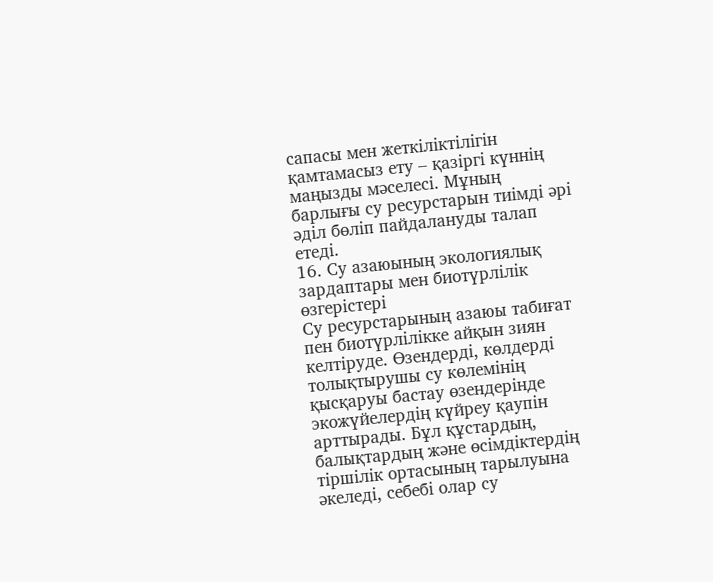сапасы мен жеткіліктілігін қамтамасыз ету – қазіргі күннің маңызды мәселесі. Мұның барлығы су ресурстарын тиімді әрі әділ бөліп пайдалануды талап етеді.
16. Су азаюының экологиялық зардаптары мен биотүрлілік өзгерістері
Су ресурстарының азаюы табиғат пен биотүрлілікке айқын зиян келтіруде. Өзендерді, көлдерді толықтырушы су көлемінің қысқаруы бастау өзендерінде экожүйелердің күйреу қаупін арттырады. Бұл құстардың, балықтардың және өсімдіктердің тіршілік ортасының тарылуына әкеледі, себебі олар су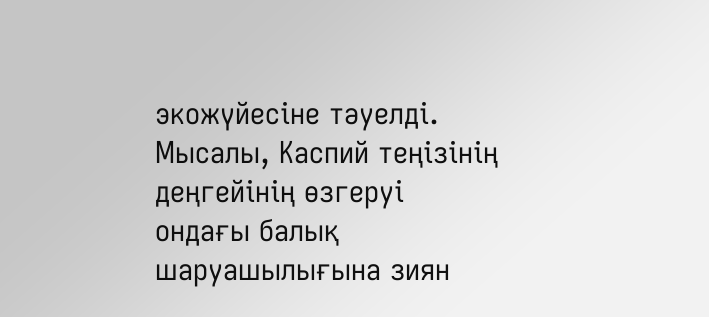экожүйесіне тәуелді. Мысалы, Каспий теңізінің деңгейінің өзгеруі ондағы балық шаруашылығына зиян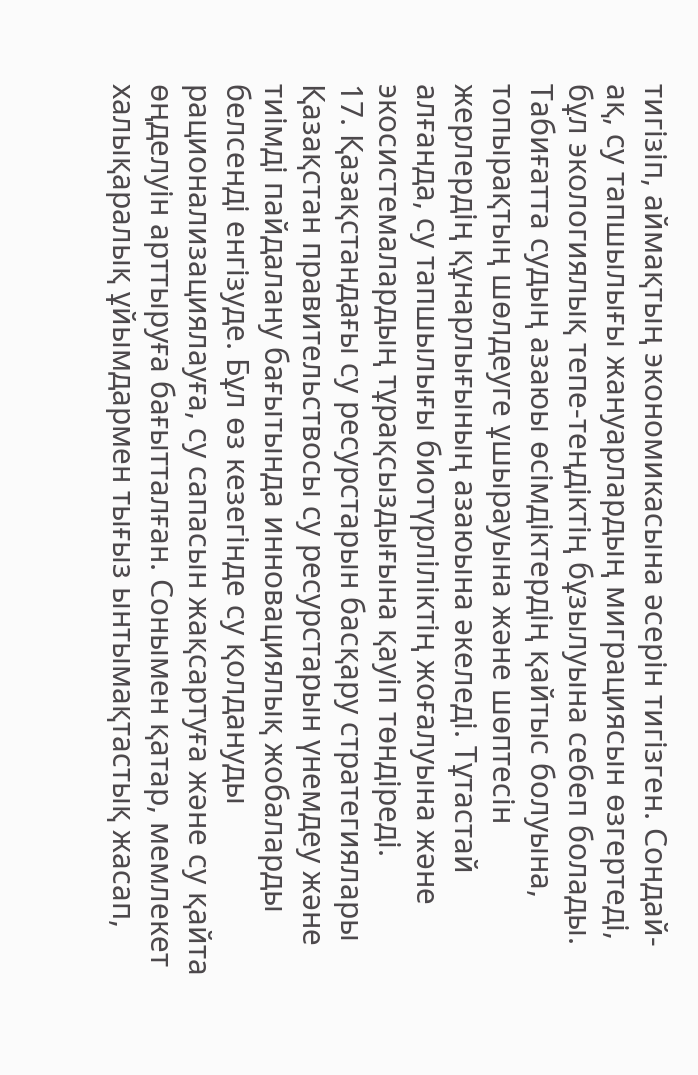тигізіп, аймақтың экономикасына әсерін тигізген. Сондай-ақ, су тапшылығы жануарлардың миграциясын өзгертеді, бұл экологиялық тепе-теңдіктің бұзылуына себеп болады. Табиғатта судың азаюы өсімдіктердің қайтыс болуына, топырақтың шөлдеуге ұшырауына және шөптесін жерлердің құнарлығының азаюына әкеледі. Тұтастай алғанда, су тапшылығы биотүрліліктің жоғалуына және экосистемалардың тұрақсыздығына қауіп төндіреді.
17. Қазақстандағы су ресурстарын басқару стратегиялары
Қазақстан правительствосы су ресурстарын үнемдеу және тиімді пайдалану бағытында инновациялық жобаларды белсенді енгізуде. Бұл өз кезегінде су қолдануды рационализациялауға, су сапасын жақсартуға және су қайта өңделуін арттыруға бағытталған. Сонымен қатар, мемлекет халықаралық ұйымдармен тығыз ынтымақтастық жасап,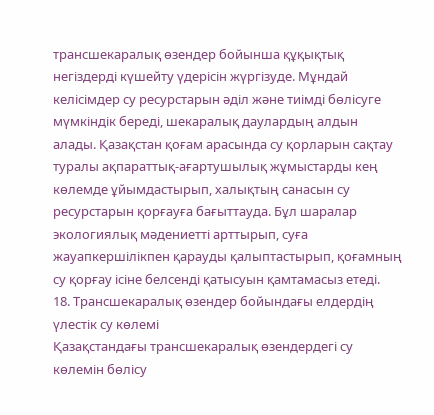трансшекаралық өзендер бойынша құқықтық негіздерді күшейту үдерісін жүргізуде. Мұндай келісімдер су ресурстарын әділ және тиімді бөлісуге мүмкіндік береді, шекаралық даулардың алдын алады. Қазақстан қоғам арасында су қорларын сақтау туралы ақпараттық-ағартушылық жұмыстарды кең көлемде ұйымдастырып, халықтың санасын су ресурстарын қорғауға бағыттауда. Бұл шаралар экологиялық мәдениетті арттырып, суға жауапкершілікпен қарауды қалыптастырып, қоғамның су қорғау ісіне белсенді қатысуын қамтамасыз етеді.
18. Трансшекаралық өзендер бойындағы елдердің үлестік су көлемі
Қазақстандағы трансшекаралық өзендердегі су көлемін бөлісу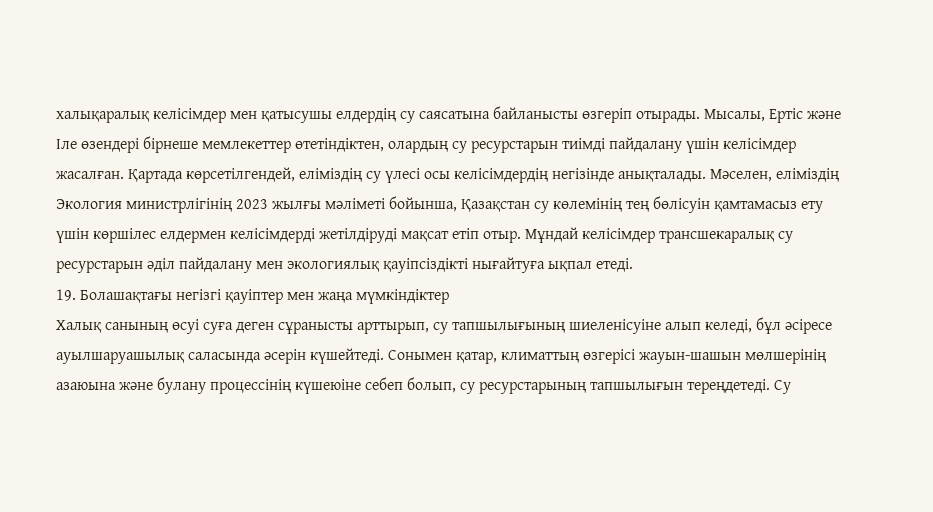халықаралық келісімдер мен қатысушы елдердің су саясатына байланысты өзгеріп отырады. Мысалы, Ертіс және Іле өзендері бірнеше мемлекеттер өтетіндіктен, олардың су ресурстарын тиімді пайдалану үшін келісімдер жасалған. Қартада көрсетілгендей, еліміздің су үлесі осы келісімдердің негізінде анықталады. Мәселен, еліміздің Экология министрлігінің 2023 жылғы мәліметі бойынша, Қазақстан су көлемінің тең бөлісуін қамтамасыз ету үшін көршілес елдермен келісімдерді жетілдіруді мақсат етіп отыр. Мұндай келісімдер трансшекаралық су ресурстарын әділ пайдалану мен экологиялық қауіпсіздікті нығайтуға ықпал етеді.
19. Болашақтағы негізгі қауіптер мен жаңа мүмкіндіктер
Халық санының өсуі суға деген сұранысты арттырып, су тапшылығының шиеленісуіне алып келеді, бұл әсіресе ауылшаруашылық саласында әсерін күшейтеді. Сонымен қатар, климаттың өзгерісі жауын-шашын мөлшерінің азаюына және булану процессінің күшеюіне себеп болып, су ресурстарының тапшылығын тереңдетеді. Су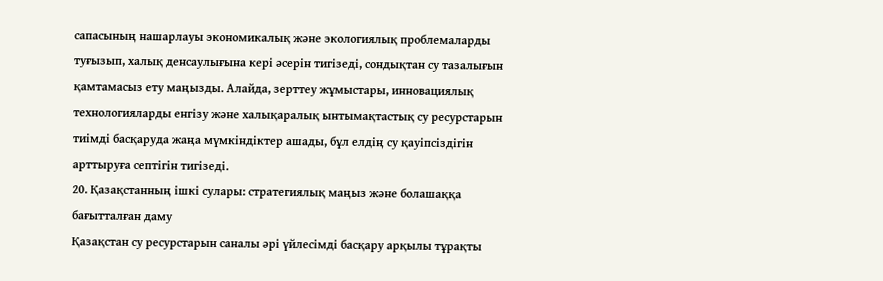сапасының нашарлауы экономикалық және экологиялық проблемаларды туғызып, халық денсаулығына кері әсерін тигізеді, сондықтан су тазалығын қамтамасыз ету маңызды. Алайда, зерттеу жұмыстары, инновациялық технологияларды енгізу және халықаралық ынтымақтастық су ресурстарын тиімді басқаруда жаңа мүмкіндіктер ашады, бұл елдің су қауіпсіздігін арттыруға септігін тигізеді.
20. Қазақстанның ішкі сулары: стратегиялық маңыз және болашаққа бағытталған даму
Қазақстан су ресурстарын саналы әрі үйлесімді басқару арқылы тұрақты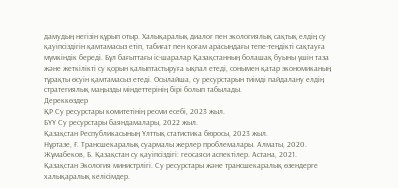дамудың негізін құрып отыр. Халықаралық диалог пен экологиялық сақтық елдің су қауіпсіздігін қамтамасыз етіп, табиғат пен қоғам арасындағы тепе-теңдікті сақтауға мүмкіндік береді. Бұл бағыттағы іс-шаралар Қазақстанның болашақ буыны үшін таза және жеткілікті су қорын қалыптастыруға ықпал етеді, сонымен қатар экономиканың тұрақты өсуін қамтамасыз етеді. Осылайша, су ресурстарын тиімді пайдалану елдің стратегиялық маңызды міндеттерінің бірі болып табылады.
Дереккөздер
ҚР Су ресурстары комитетінің ресми есебі, 2023 жыл.
БҰҰ Су ресурстары баяндамалары, 2022 жыл.
Қазақстан Республикасының Ұлттық статистика бюросы, 2023 жыл.
Нұртазе, Ғ. Трансшекаралық суармалы жерлер проблемалары. Алматы, 2020.
Жұмабеков, Б. Қазақстан су қауіпсіздігі: геосаяси аспектілер. Астана, 2021.
Қазақстан Экология министрлігі. Су ресурстары және трансшекаралық өзендерге халықаралық келісімдер.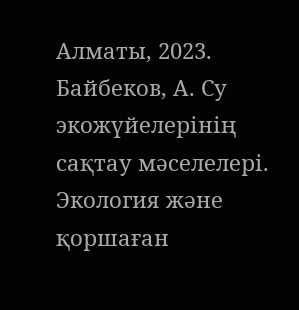Алматы, 2023.
Байбеков, А. Су экожүйелерінің сақтау мәселелері. Экология және қоршаған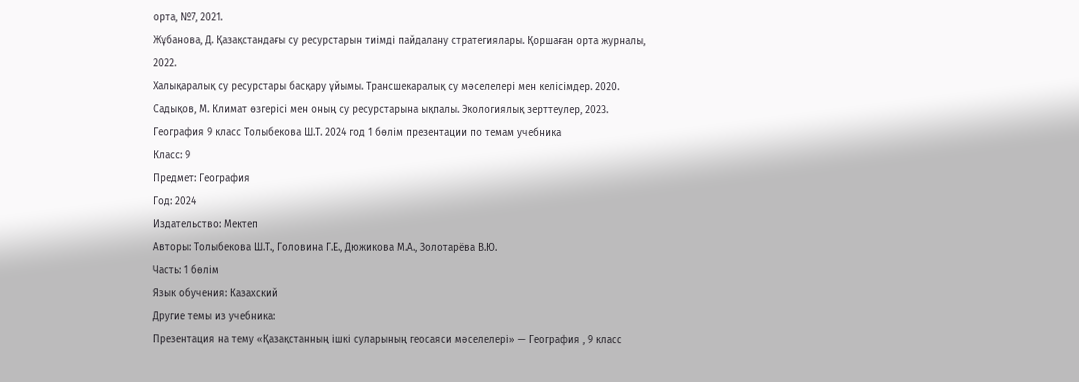орта, №7, 2021.
Жұбанова, Д. Қазақстандағы су ресурстарын тиімді пайдалану стратегиялары. Қоршаған орта журналы, 2022.
Халықаралық су ресурстары басқару ұйымы. Трансшекаралық су мәселелері мен келісімдер. 2020.
Садықов, М. Климат өзгерісі мен оның су ресурстарына ықпалы. Экологиялық зерттеулер, 2023.
География 9 класс Толыбекова Ш.Т. 2024 год 1 бөлім презентации по темам учебника
Класс: 9
Предмет: География
Год: 2024
Издательство: Мектеп
Авторы: Толыбекова Ш.Т., Головина Г.Е., Дюжикова М.А., Золотарёва В.Ю.
Часть: 1 бөлім
Язык обучения: Казахский
Другие темы из учебника:
Презентация на тему «Қазақстанның ішкі суларының геосаяси мәселелері» — География , 9 класс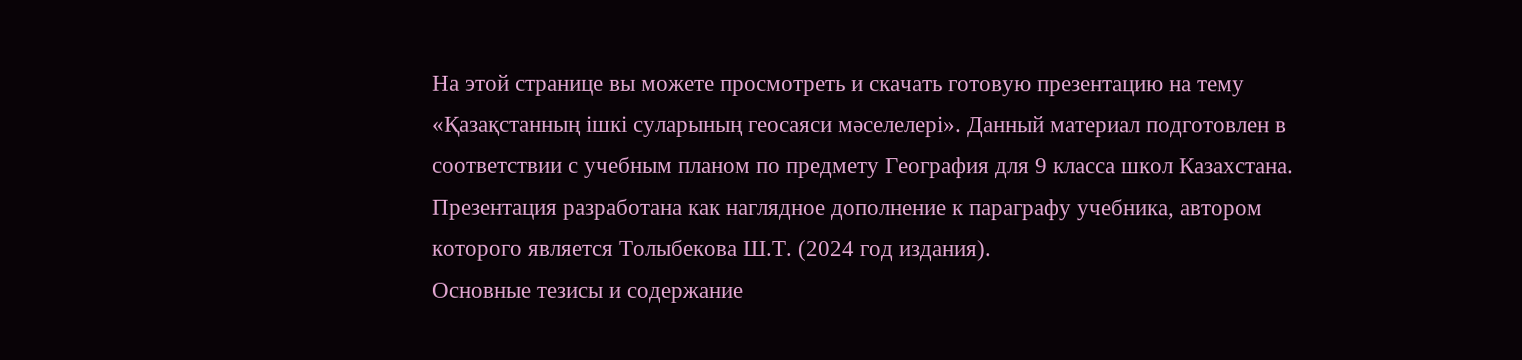На этой странице вы можете просмотреть и скачать готовую презентацию на тему «Қазақстанның ішкі суларының геосаяси мәселелері». Данный материал подготовлен в соответствии с учебным планом по предмету География для 9 класса школ Казахстана. Презентация разработана как наглядное дополнение к параграфу учебника, автором которого является Толыбекова Ш.Т. (2024 год издания).
Основные тезисы и содержание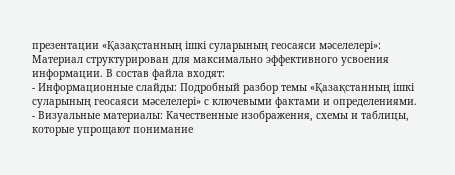презентации «Қазақстанның ішкі суларының геосаяси мәселелері»:
Материал структурирован для максимально эффективного усвоения информации. В состав файла входят:
- Информационные слайды: Подробный разбор темы «Қазақстанның ішкі суларының геосаяси мәселелері» с ключевыми фактами и определениями.
- Визуальные материалы: Качественные изображения, схемы и таблицы, которые упрощают понимание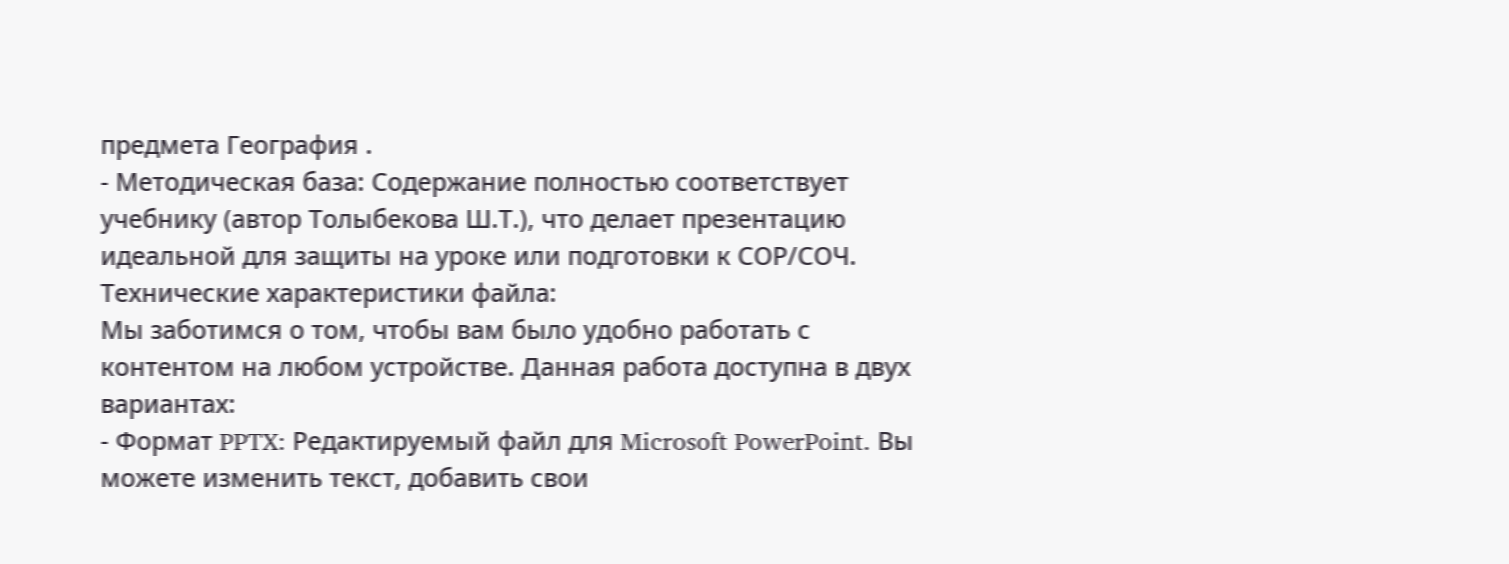предмета География .
- Методическая база: Содержание полностью соответствует учебнику (автор Толыбекова Ш.Т.), что делает презентацию идеальной для защиты на уроке или подготовки к СОР/СОЧ.
Технические характеристики файла:
Мы заботимся о том, чтобы вам было удобно работать с контентом на любом устройстве. Данная работа доступна в двух вариантах:
- Формат PPTX: Редактируемый файл для Microsoft PowerPoint. Вы можете изменить текст, добавить свои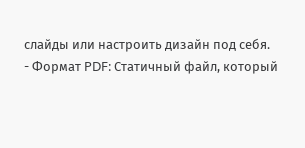слайды или настроить дизайн под себя.
- Формат PDF: Статичный файл, который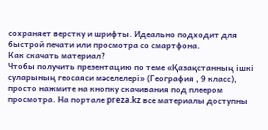сохраняет верстку и шрифты. Идеально подходит для быстрой печати или просмотра со смартфона.
Как скачать материал?
Чтобы получить презентацию по теме «Қазақстанның ішкі суларының геосаяси мәселелері» (География , 9 класс), просто нажмите на кнопку скачивания под плеером просмотра. На портале preza.kz все материалы доступны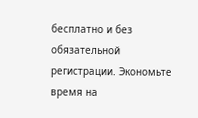бесплатно и без обязательной регистрации. Экономьте время на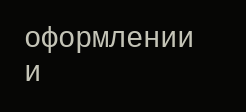оформлении и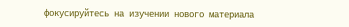фокусируйтесь на изучении нового материала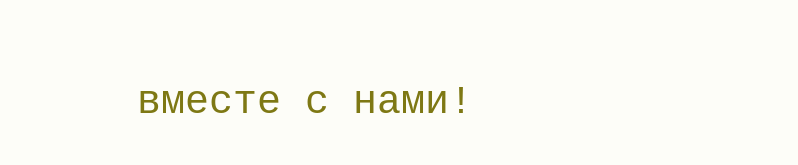вместе с нами!